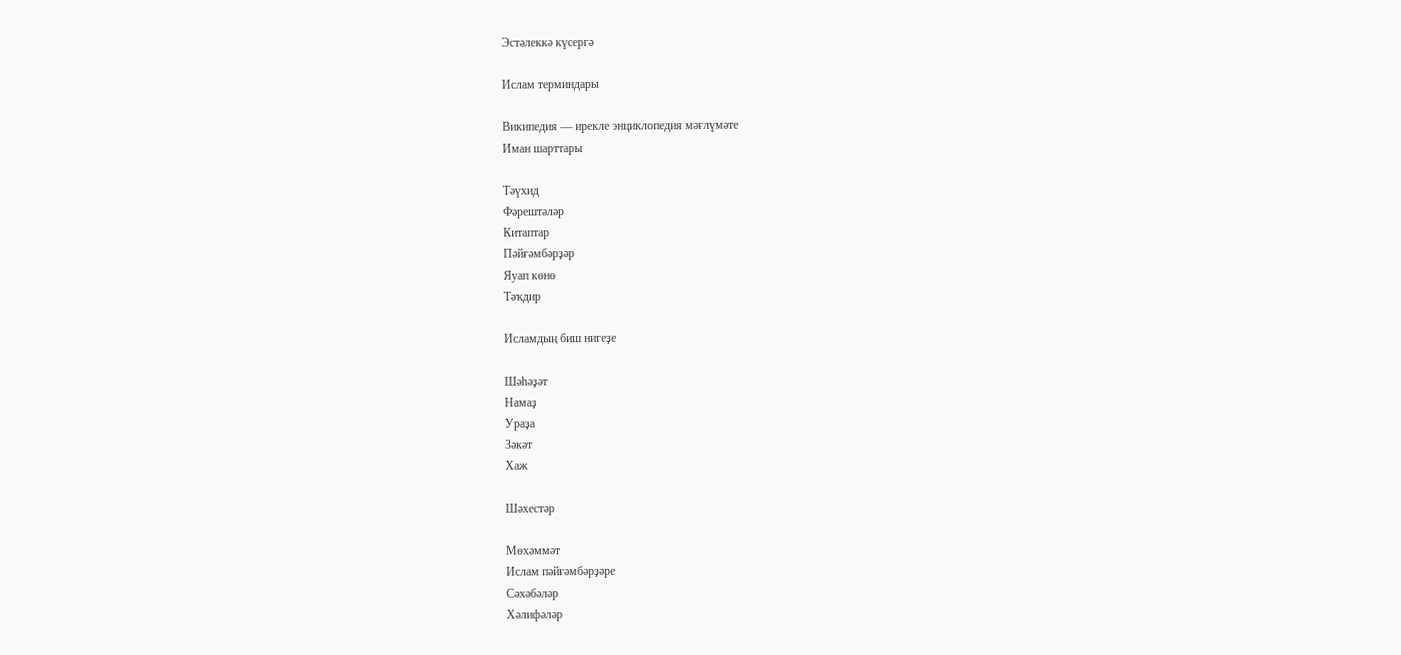Эстәлеккә күсергә

Ислам терминдары

Википедия — ирекле энциклопедия мәғлүмәте
Иман шарттары

Тәүхид
Фәрештәләр
Китаптар
Пәйғәмбәрҙәр
Яуап көнө
Тәҡдир

Исламдың биш нигеҙе

Шәһәҙәт
Намаҙ
Ураҙа
Зәкәт
Хаж

Шәхестәр

Мөхәммәт
Ислам пәйғәмбәрҙәре
Сәхәбәләр
Хәлифәләр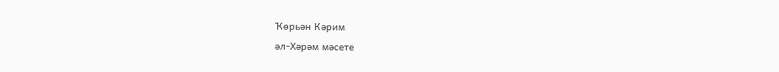Ҡөрьән Кәрим
әл-Хәрәм мәсете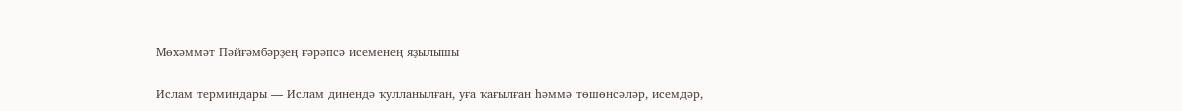Мөхәммәт Пәйғәмбәрҙең ғәрәпсә исеменең яҙылышы

Ислам терминдары — Ислам динендә ҡулланылған, уға ҡағылған һәммә төшөнсәләр, исемдәр,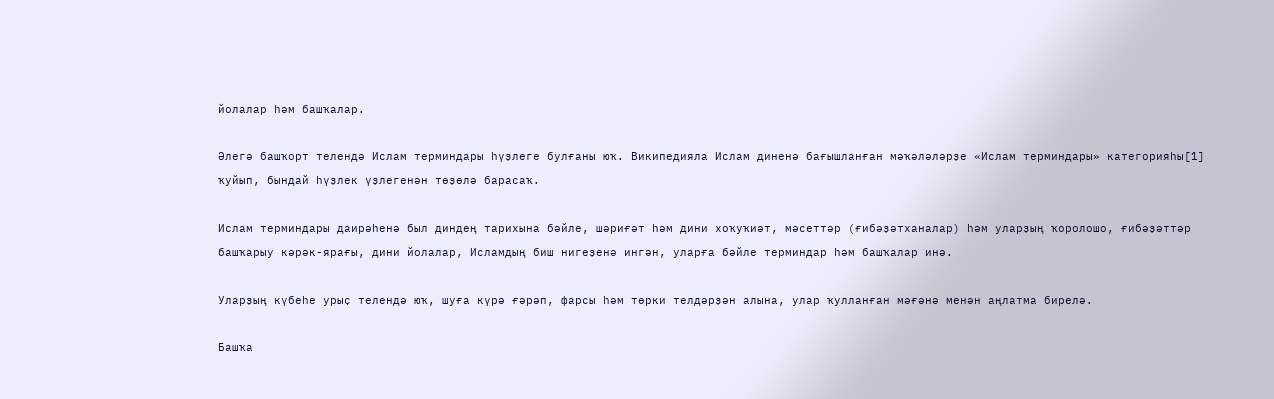йолалар һәм башҡалар.

Әлегә башҡорт телендә Ислам терминдары һүҙлеге булғаны юҡ. Википедияла Ислам диненә бағышланған мәҡәләләрҙе «Ислам терминдары» категорияһы[1] ҡуйып, бындай һүҙлек үҙлегенән төҙөлә барасаҡ.

Ислам терминдары даирәһенә был диндең тарихына бәйле, шәриғәт һәм дини хоҡуҡиәт, мәсеттәр (ғибәҙәтханалар) һәм уларҙың ҡоролошо, ғибәҙәттәр башҡарыу кәрәк-ярағы, дини йолалар, Исламдың биш нигеҙенә ингән, уларға бәйле терминдар һәм башҡалар инә.

Уларҙың күбеһе урыҫ телендә юҡ, шуға күрә ғәрәп, фарсы һәм төрки телдәрҙән алына, улар ҡулланған мәғәнә менән аңлатма бирелә.

Башҡа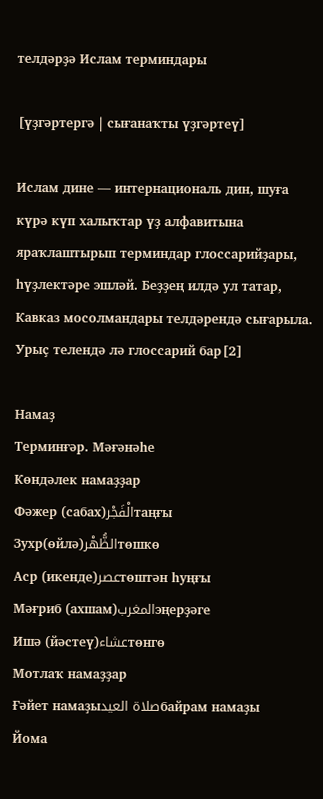телдәрҙә Ислам терминдары

[үҙгәртергә | сығанаҡты үҙгәртеү]

Ислам дине — интернациональ дин, шуға күрә күп халыҡтар үҙ алфавитына яраҡлаштырып терминдар глоссарийҙары, һүҙлектәре эшләй. Беҙҙең илдә ул татар, Кавказ мосолмандары телдәрендә сығарыла. Урыҫ телендә лә глоссарий бар[2]

Намаҙ
Терминғәр. Мәғәнәһе
Көндәлек намаҙҙар
Фәжер (сабах)الْفَجْرтаңғы
Зухр(өйлә)الظُّهْرтөшкө
Аср (икенде)عصرтөштән һуңғы
Мәғриб (ахшам)المغربэңерҙәге
Ишә (йәстеү)عشاءтөнгө
Мотлаҡ намаҙҙар
Ғәйет намаҙыصلاة العيدбайрам намаҙы
Йома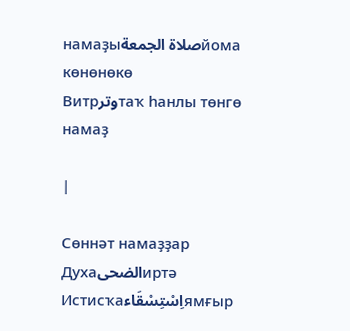намаҙыصلاة الجمعةйома көнөнөкө
Витрوترтаҡ һанлы төнгө намаҙ

|

Сөннәт намаҙҙар
Духаالضحىиртә
Истисҡаاِسْتِسْقَاءямғыр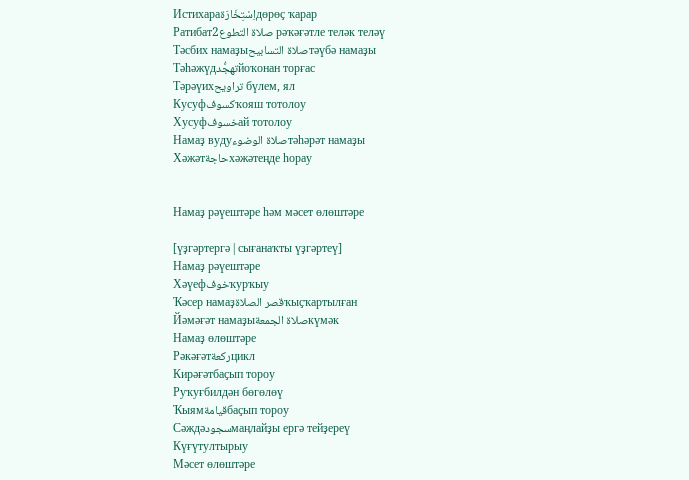Истихараاِسْتِخَارَةдөрөҫ ҡарар
Ратибатصلاة التطوع2 рәҡәғәтле теләк теләү
Тәсбих намаҙыصلاة التسابيحтәүбә намаҙы
Тәһәжүдتهجُّدйоҡонан торғас
Тәрәүихتراويح бүлем, ял
Кусуфكسوفҡояш тотолоу
Хусуфخسوفай тотолоу
Намаҙ вудуصلاة الوضوءтәһәрәт намаҙы
Хәжәтحاجةхәжәтеңде һорау


Намаҙ рәүештәре һәм мәсет өлөштәре

[үҙгәртергә | сығанаҡты үҙгәртеү]
Намаҙ рәүештәре
Хәүефخوفҡурҡыу
Ҡәсер намаҙقصر الصلاةҡыҫҡартылған
Йәмәғәт намаҙыصلاة الجمعةкүмәк
Намаҙ өлөштәре
Рәкәғәтركعةцикл
Кирәғәтбаҫып тороу
Руҡуғбилдән бөгөлөү
Ҡыямقيامةбаҫып тороу
Сәждәسجودмаңлайҙы ергә тейҙереү
Күғүтултырыу
Мәсет өлөштәре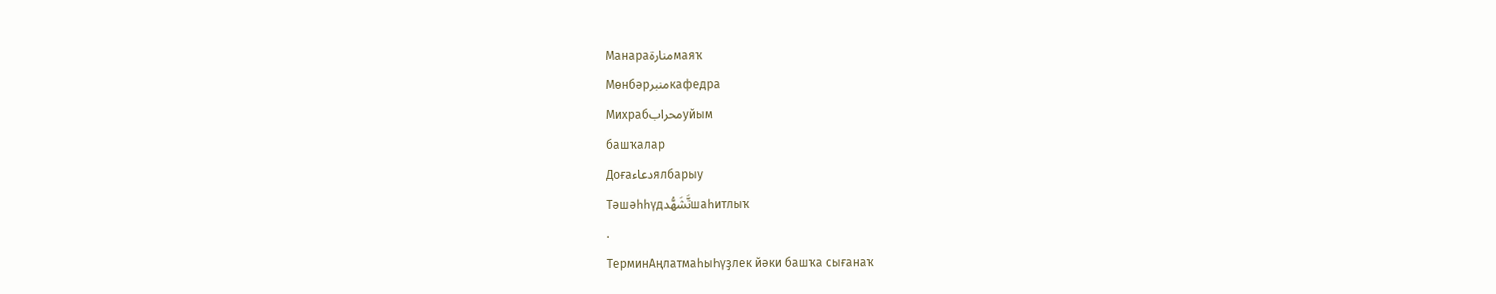Манараمنارةмаяҡ
Мөнбәрمنبرкафедра
Михрабمحرابуйым
башҡалар
Доғаدعاءялбарыу
Тәшәһһүдتَّشَهُّدшаһитлыҡ
.
ТерминАңлатмаһыҺүҙлек йәки башҡа сығанаҡ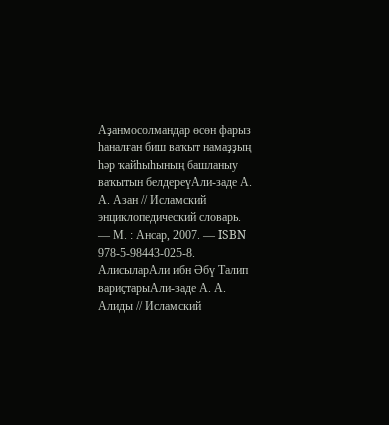Аҙанмосолмандар өсөн фарыз һаналған биш ваҡыт намаҙҙың һәр ҡайһыһының башланыу ваҡытын белдереүАли-заде А. А. Азан // Исламский энциклопедический словарь. — М. : Ансар, 2007. — ISBN 978-5-98443-025-8.
АлисыларАли ибн Әбү Талип вариҫтарыАли-заде А. А. Алиды // Исламский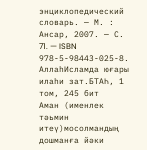энциклопедический словарь. — М. : Ансар, 2007. — С. 71. — ISBN 978-5-98443-025-8.
АллаһИсламда юғары илаһи зат.БТАҺ, 1 том, 245 бит
Аман (именлек тәьмин итеү)мосолмандың дошманға йәки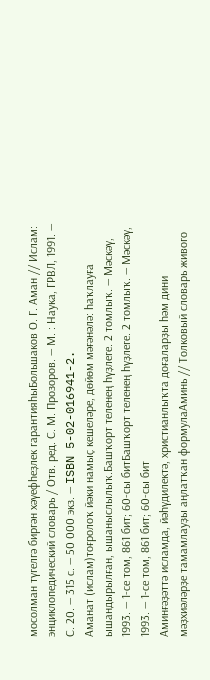мосолман түгелгә биргән хәүефһеҙлек гарантияһыБольшаков О. Г. Аман // Ислам: энциклопедический словарь / Отв. ред. С. М. Прозоров. — М. : Наука, ГРВЛ, 1991. — С. 20. — 315 с. — 50 000 экз. — ISBN 5-02-016941-2.
Аманат (ислам)тоғролоҡ йәки намыҫ кешеләре, дөйөм мәғәнәлә: һаҡлауға ышандырылған, ышаныслылыҡ.Башҡорт теленең һүҙлеге. 2 томлыҡ. — Мәскәү, 1993. — 1-се том, 861 бит; 60-сы битБашҡорт теленең һүҙлеге. 2 томлыҡ. — Мәскәү, 1993. — 1-се том, 861 бит; 60-сы бит
Аминғәҙәттә исламда, йәһүдилектә, христианлыҡта доғаларҙы һәм дини мәҙхиәләрҙе тамамлауҙы аңлатҡан формулаАминь // Толковый словарь живого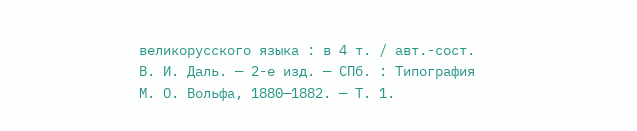великорусского языка : в 4 т. / авт.-сост. В. И. Даль. — 2-е изд. — СПб. : Типография М. О. Вольфа, 1880—1882. — Т. 1.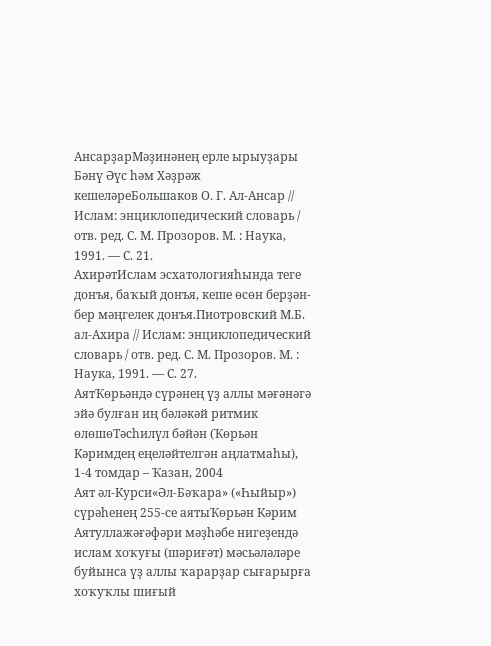АнсарҙарМәҙинәнең ерле ырыуҙары Бәнү Әүс һәм Хәҙрәж кешеләреБольшаков О. Г. Ал-Ансар // Ислам: энциклопедический словарь / отв. ред. С. М. Прозоров. М. : Наука, 1991. — С. 21.
АхирәтИслам эсхатологияһында теге донъя, баҡый донъя, кеше өсөн берҙән-бер мәңгелек донъя.Пиотровский М.Б. ал-Ахира // Ислам: энциклопедический словарь / отв. ред. С. М. Прозоров. М. : Наука, 1991. — С. 27.
АятҠөрьәндә сүрәнең үҙ аллы мәғәнәгә эйә булған иң бәләкәй ритмик өлөшөТәсһилүл бәйән (Ҡөрьән Кәримдең еңеләйтелгән аңлатмаһы), 1-4 томдар – Ҡазан, 2004
Аят әл-Курси«Әл-Бәҡара» («Һыйыр») сүрәһенең 255-се аятыҠөрьән Кәрим
Аятуллажәғәфәри мәҙһәбе нигеҙендә ислам хоҡуғы (шәриғәт) мәсьәләләре буйынса үҙ аллы ҡарарҙар сығарырға хоҡуҡлы шиғый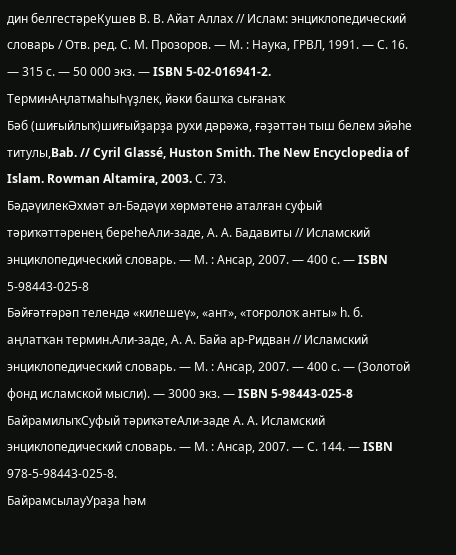дин белгестәреКушев В. В. Айат Аллах // Ислам: энциклопедический словарь / Отв. ред. С. М. Прозоров. — М. : Наука, ГРВЛ, 1991. — С. 16. — 315 с. — 50 000 экз. — ISBN 5-02-016941-2.
ТерминАңлатмаһыҺүҙлек, йәки башҡа сығанаҡ
Бәб (шиғыйлыҡ)шиғыйҙарҙа рухи дәрәжә, ғәҙәттән тыш белем эйәһе титулы,Bab. // Cyril Glassé, Huston Smith. The New Encyclopedia of Islam. Rowman Altamira, 2003. С. 73.
БәдәүилекӘхмәт әл-Бәдәүи хөрмәтенә аталған суфый тәриҡәттәренең береһеАли-заде, А. А. Бадавиты // Исламский энциклопедический словарь. — М. : Ансар, 2007. — 400 с. — ISBN 5-98443-025-8
Бәйғәтғәрәп телендә «килешеү», «ант», «тоғролоҡ анты» һ. б. аңлатҡан термин.Али-заде, А. А. Байа ар-Ридван // Исламский энциклопедический словарь. — М. : Ансар, 2007. — 400 с. — (Золотой фонд исламской мысли). — 3000 экз. — ISBN 5-98443-025-8
БайрамилыҡСуфый тәриҡәтеАли-заде А. А. Исламский энциклопедический словарь. — М. : Ансар, 2007. — С. 144. — ISBN 978-5-98443-025-8.
БайрамсылауУраҙа һәм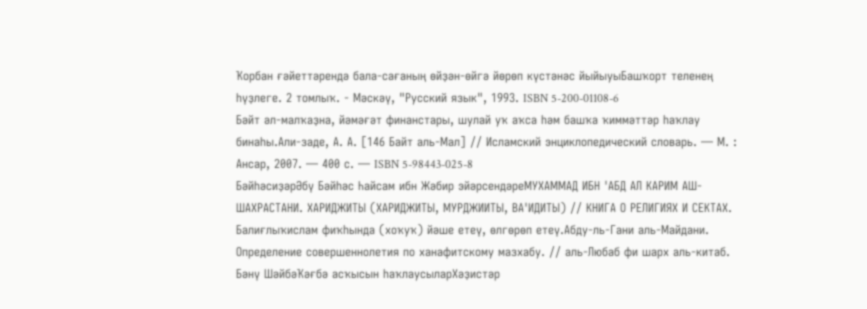Ҡорбан ғәйеттәрендә бала-сағаның өйҙән-өйгә йөрөп күстәнәс йыйыуыБашҡорт теленең һүҙлеге. 2 томлыҡ. - Мәскәү, "Русский язык", 1993. ISBN 5-200-01108-6
Бәйт әл-малҡаҙна, йәмәғәт финанстары, шулай уҡ аҡса һәм башҡа ҡиммәттәр һаҡлау бинаһы.Али-заде, А. А. [146 Байт аль-Мал] // Исламский энциклопедический словарь. — М. : Ансар, 2007. — 400 с. — ISBN 5-98443-025-8
БәйһәсиҙәрӘбү Бәйһәс Һайсам ибн Жәбир эйәрсендәреМУХАММАД ИБН 'АБД АЛ КАРИМ АШ-ШАХРАСТАНИ. ХАРИДЖИТЫ (ХАРИДЖИТЫ, МУРДЖИИТЫ, ВА'ИДИТЫ) // КНИГА О РЕЛИГИЯХ И СЕКТАХ.
Балиғлыҡислам фиҡһында (хоҡуҡ) йәше етеү, өлгөрөп етеү.Абду-ль-Гани аль-Майдани. Определение совершеннолетия по ханафитскому мазхабу. // аль-Любаб фи шарх аль-китаб.
Бәнү ШәйбәҠәғбә асҡысын һаҡлаусыларХәҙистәр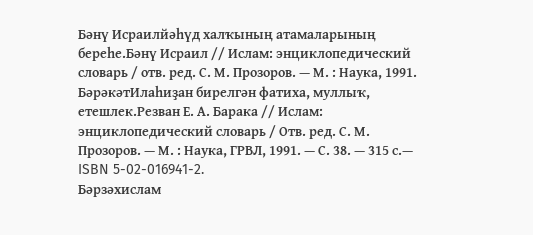Бәнү Исраилйәһүд халҡының атамаларының береһе.Бәнү Исраил // Ислам: энциклопедический словарь / отв. ред. С. М. Прозоров. — М. : Наука, 1991.
БәрәкәтИлаһиҙан бирелгән фатиха, муллыҡ, етешлек.Резван Е. А. Барака // Ислам: энциклопедический словарь / Отв. ред. С. М. Прозоров. — М. : Наука, ГРВЛ, 1991. — С. 38. — 315 с.— ISBN 5-02-016941-2.
Бәрзәхислам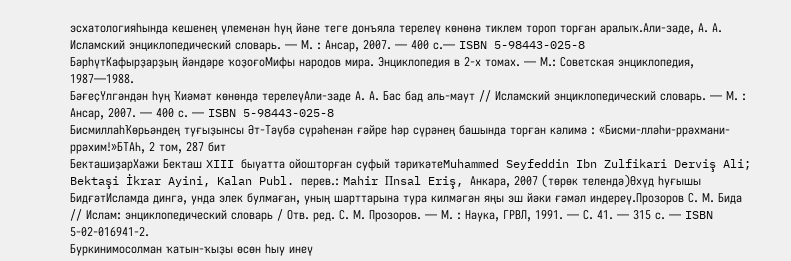эсхатологияһында кешенең үлеменән һуң йәне теге донъяла терелеү көнөнә тиклем тороп торған аралыҡ.Али-заде, А. А. Исламский энциклопедический словарь. — М. : Ансар, 2007. — 400 с.— ISBN 5-98443-025-8
БәрһүтКафырҙарҙың йәндәре ҡоҙоғоМифы народов мира. Энциклопедия в 2-х томах. — М.: Советская энциклопедия, 1987—1988.
БәғеҫҮлгәндән һуң Ҡиәмәт көнөндә терелеүАли-заде А. А. Бас бад аль-маут // Исламский энциклопедический словарь. — М. : Ансар, 2007. — 400 с. — ISBN 5-98443-025-8
БисмиллаһҠөрьәндең туғыҙынсы Әт-Тәүбә сүрәһенән ғәйре һәр сүрәнең башында торған кәлимә : «Бисми-лләһи-ррәхмани-ррәхим!»БТАҺ, 2 том, 287 бит
БекташиҙарХажи Бекташ XIII быуатта ойошторған суфый тәриҡәтеMuhammed Seyfeddin Ibn Zulfikari Derviş Ali; Bektaşi İkrar Ayini, Kalan Publ. перев.: Mahir Πnsal Eriş, Анкара, 2007 (төрөк телендә)Өхүд һуғышы
БидғәтИсламда дингә, унда элек булмаған, уның шарттарына тура килмәгән яңы эш йәки ғәмәл индереү.Прозоров С. М. Бида // Ислам: энциклопедический словарь / Отв. ред. С. М. Прозоров. — М. : Наука, ГРВЛ, 1991. — С. 41. — 315 с. — ISBN 5-02-016941-2.
Буркинимосолман ҡатын-ҡыҙы өсөн һыу инеү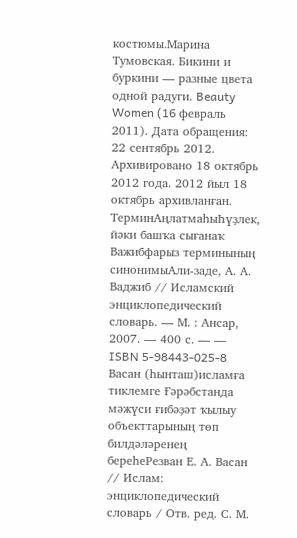костюмы.Марина Тумовская. Бикини и буркини — разные цвета одной радуги. Beauty Women (16 февраль 2011). Дата обращения: 22 сентябрь 2012. Архивировано 18 октябрь 2012 года. 2012 йыл 18 октябрь архивланған.
ТерминАңлатмаһыҺүҙлек, йәки башҡа сығанаҡ
Важибфарыз терминының синонимыАли-заде, А. А. Ваджиб // Исламский энциклопедический словарь. — М. : Ансар, 2007. — 400 с. — — ISBN 5-98443-025-8
Васан (һынташ)исламға тиклемге Ғәрәбстанда мәжүси ғибәҙәт ҡылыу объекттарының төп билдәләренең береһеРезван Е. А. Васан // Ислам: энциклопедический словарь / Отв. ред. С. М.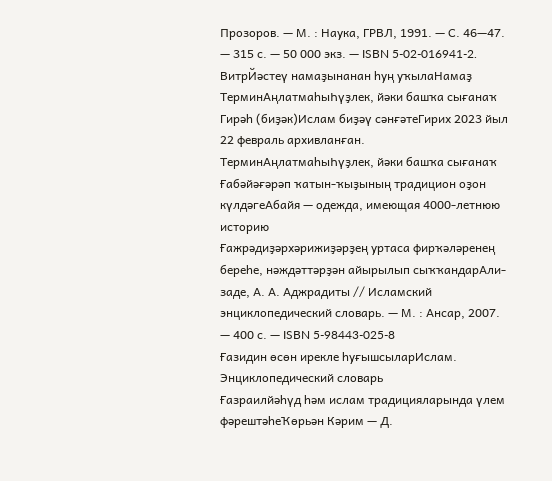Прозоров. — М. : Наука, ГРВЛ, 1991. — С. 46—47. — 315 с. — 50 000 экз. — ISBN 5-02-016941-2.
ВитрЙәстеү намаҙынанан һуң уҡылаНамаҙ
ТерминАңлатмаһыҺүҙлек, йәки башҡа сығанаҡ
Гирәһ (биҙәк)Ислам биҙәү сәнғәтеГирих 2023 йыл 22 февраль архивланған.
ТерминАңлатмаһыҺүҙлек, йәки башҡа сығанаҡ
Ғабәйәғәрәп ҡатын-ҡыҙының традицион оҙон күлдәгеАбайя — одежда, имеющая 4000-летнюю историю
Ғажрәдиҙәрхәрижиҙәрҙең уртаса фирҡәләренең береһе, нәждәттәрҙән айырылып сыҡҡандарАли-заде, А. А. Аджрадиты // Исламский энциклопедический словарь. — М. : Ансар, 2007. — 400 с. — ISBN 5-98443-025-8
Ғазидин өсөн ирекле һуғышсыларИслам. Энциклопедический словарь
Ғазраилйәһүд һәм ислам традицияларында үлем фәрештәһеҠөрьән Кәрим — Д.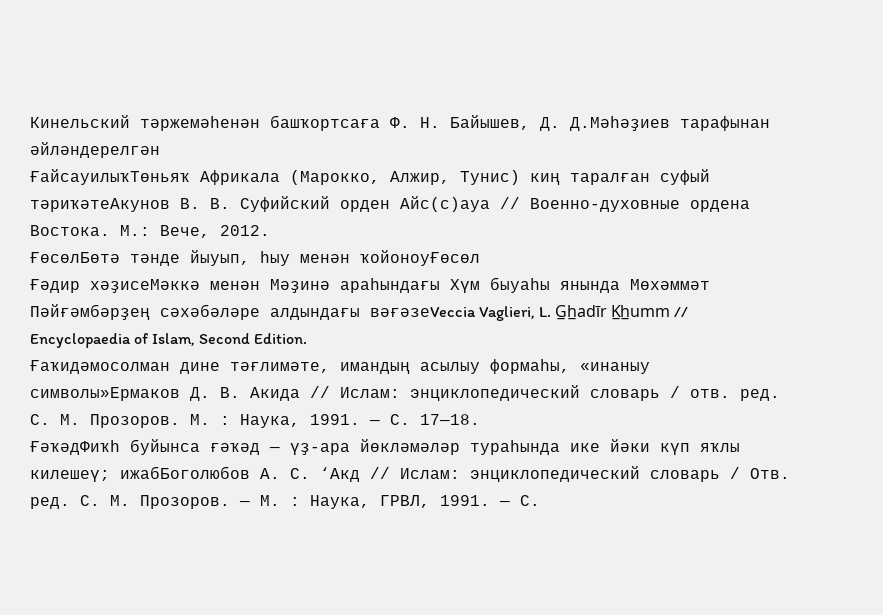Кинельский тәржемәһенән башҡортсаға Ф. Н. Байышев, Д. Д.Мәһәҙиев тарафынан әйләндерелгән
ҒайсауилыҡТөньяҡ Африкала (Марокко, Алжир, Тунис) киң таралған суфый тәриҡәтеАкунов В. В. Суфийский орден Айс(с)ауа // Военно-духовные ордена Востока. М.: Вече, 2012.
ҒөсөлБөтә тәнде йыуып, һыу менән ҡойоноуҒөсөл
Ғәдир хәҙисеМәккә менән Мәҙинә араһындағы Хүм быуаһы янында Мөхәммәт Пәйғәмбәрҙең сәхәбәләре алдындағы вәғәзеVeccia Vaglieri, L. G̲h̲adīr K̲h̲umm // Encyclopaedia of Islam, Second Edition.
Ғаҡидәмосолман дине тәғлимәте, имандың асылыу формаһы, «инаныу символы»Ермаков Д. В. Акида // Ислам: энциклопедический словарь / отв. ред. С. М. Прозоров. М. : Наука, 1991. — С. 17—18.
ҒәҡәдФиҡһ буйынса ғәҡәд — үҙ-ара йөкләмәләр тураһында ике йәки күп яҡлы килешеү; ижабБоголюбов А. С. ‘Акд // Ислам: энциклопедический словарь / Отв. ред. С. М. Прозоров. — М. : Наука, ГРВЛ, 1991. — С.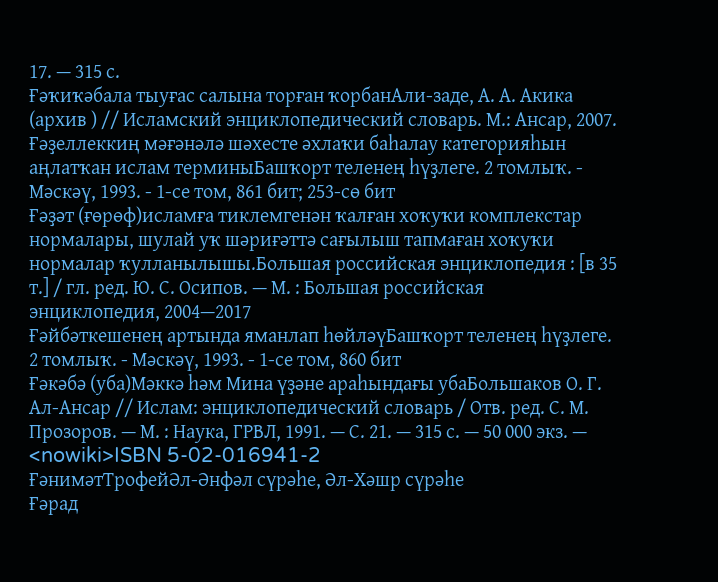17. — 315 с.
Ғәҡиҡәбала тыуғас салына торған ҡорбанАли-заде, А. А. Акика (архив ) // Исламский энциклопедический словарь. М.: Ансар, 2007.
Ғәҙеллеккиң мәғәнәлә шәхесте әхлаҡи баһалау категорияһын аңлатҡан ислам терминыБашҡорт теленең һүҙлеге. 2 томлыҡ. - Мәскәү, 1993. - 1-се том, 861 бит; 253-сө бит
Ғәҙәт (ғөрөф)исламға тиклемгенән ҡалған хоҡуҡи комплекстар нормалары, шулай уҡ шәриғәттә сағылыш тапмаған хоҡуҡи нормалар ҡулланылышы.Большая российская энциклопедия : [в 35 т.] / гл. ред. Ю. С. Осипов. — М. : Большая российская энциклопедия, 2004—2017
Ғәйбәткешенең артында яманлап һөйләүБашҡорт теленең һүҙлеге. 2 томлыҡ. - Мәскәү, 1993. - 1-се том, 860 бит
Ғәкәбә (уба)Мәккә һәм Мина үҙәне араһындағы убаБольшаков О. Г. Ал-Ансар // Ислам: энциклопедический словарь / Отв. ред. С. М. Прозоров. — М. : Наука, ГРВЛ, 1991. — С. 21. — 315 с. — 50 000 экз. — <nowiki>ISBN 5-02-016941-2
ҒәнимәтТрофейӘл-Әнфәл сүрәһе, Әл-Хәшр сүрәһе
Ғәрад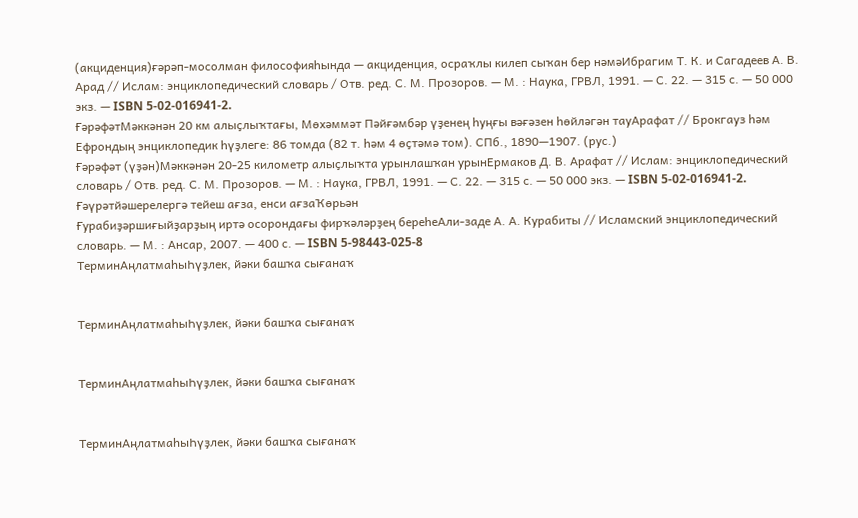(акциденция)ғәрәп-мосолман философияһында — акциденция, осраҡлы килеп сыҡан бер нәмәИбрагим Т. К. и Сагадеев А. В. Арад // Ислам: энциклопедический словарь / Отв. ред. С. М. Прозоров. — М. : Наука, ГРВЛ, 1991. — С. 22. — 315 с. — 50 000 экз. — ISBN 5-02-016941-2.
ҒәрәфәтМәккәнән 20 км алыҫлыҡтағы, Мөхәммәт Пәйғәмбәр үҙенең һуңғы вәғәзен һөйләгән тауАрафат // Брокгауз һәм Ефрондың энциклопедик һүҙлеге: 86 томда (82 т. һәм 4 өҫтәмә том). СПб., 1890—1907. (рус.)
Ғәрәфәт (үҙән)Мәккәнән 20-25 километр алыҫлыҡта урынлашҡан урынЕрмаков Д. В. Арафат // Ислам: энциклопедический словарь / Отв. ред. С. М. Прозоров. — М. : Наука, ГРВЛ, 1991. — С. 22. — 315 с. — 50 000 экз. — ISBN 5-02-016941-2.
Ғәүрәтйәшерелергә тейеш ағза, енси ағзаҠөрьән
Ғурабиҙәршиғыйҙарҙың иртә осорондағы фирҡәләрҙең береһеАли-заде А. А. Курабиты // Исламский энциклопедический словарь. — М. : Ансар, 2007. — 400 с. — ISBN 5-98443-025-8
ТерминАңлатмаһыҺүҙлек, йәки башҡа сығанаҡ


ТерминАңлатмаһыҺүҙлек, йәки башҡа сығанаҡ


ТерминАңлатмаһыҺүҙлек, йәки башҡа сығанаҡ


ТерминАңлатмаһыҺүҙлек, йәки башҡа сығанаҡ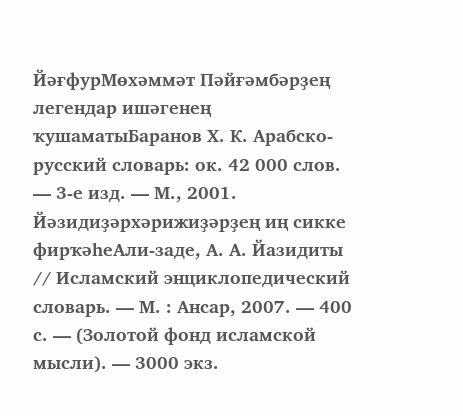ЙәғфурМөхәммәт Пәйғәмбәрҙең легендар ишәгенең ҡушаматыБаранов Х. К. Арабско-русский словарь: ок. 42 000 слов. — 3-е изд. — М., 2001.
Йәзидиҙәрхәрижиҙәрҙең иң сикке фирҡәһеАли-заде, А. А. Йазидиты // Исламский энциклопедический словарь. — М. : Ансар, 2007. — 400 с. — (Золотой фонд исламской мысли). — 3000 экз.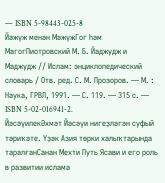— ISBN 5-98443-025-8
Йәжүж менән МәжүжГог һәм МагогПиотровский М. Б. Йаджудж и Маджудж // Ислам: энциклопедический словарь / Отв. ред. С. М. Прозоров. — М. : Наука, ГРВЛ, 1991. — С. 119. — 315 с. — ISBN 5-02-016941-2.
ЙәсәүилекӘхмәт Йәсәүи нигеҙләгән суфый тәриҡәте. Үҙәк Азия төрки халыҡтарында таралғанСанан Мехти Путь Ясави и его роль в развитии ислама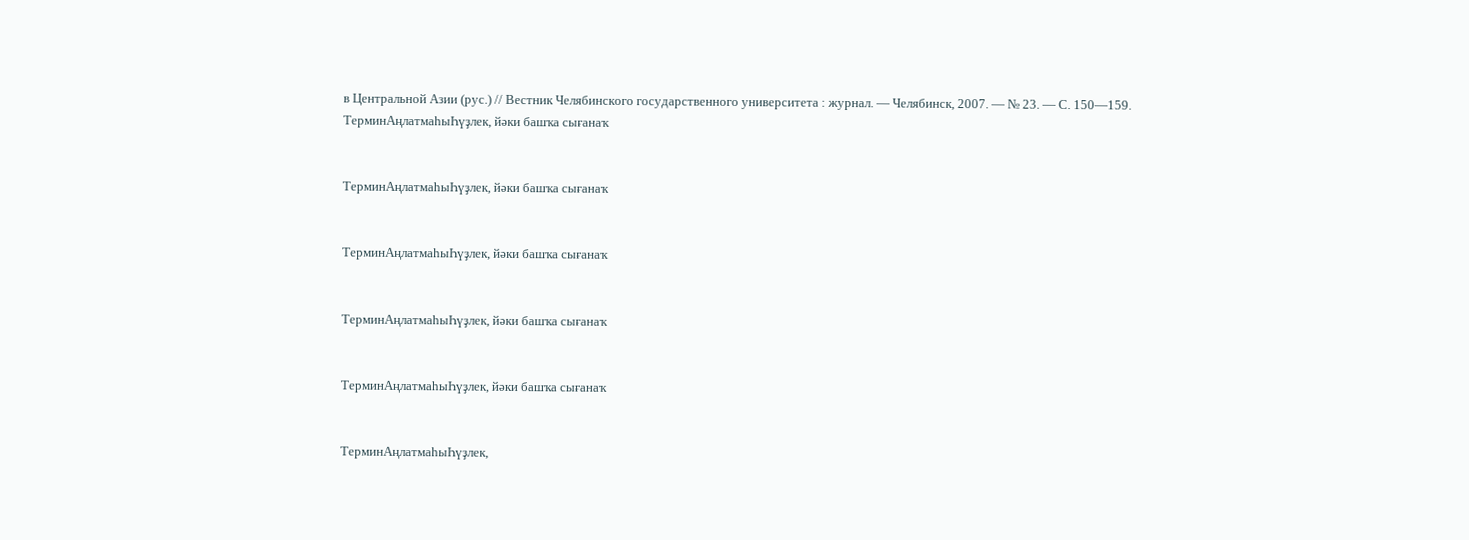в Центральной Азии (рус.) // Вестник Челябинского государственного университета : журнал. — Челябинск, 2007. — № 23. — С. 150—159.
ТерминАңлатмаһыҺүҙлек, йәки башҡа сығанаҡ


ТерминАңлатмаһыҺүҙлек, йәки башҡа сығанаҡ


ТерминАңлатмаһыҺүҙлек, йәки башҡа сығанаҡ


ТерминАңлатмаһыҺүҙлек, йәки башҡа сығанаҡ


ТерминАңлатмаһыҺүҙлек, йәки башҡа сығанаҡ


ТерминАңлатмаһыҺүҙлек,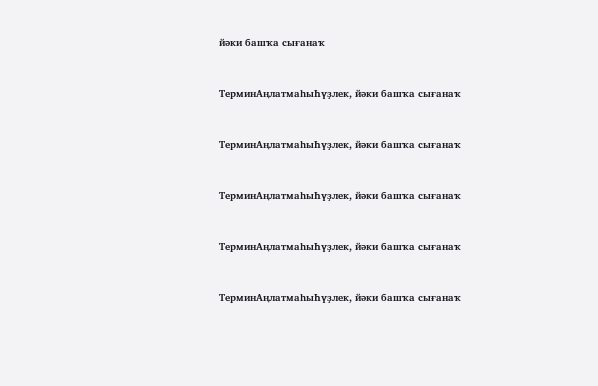йәки башҡа сығанаҡ


ТерминАңлатмаһыҺүҙлек, йәки башҡа сығанаҡ


ТерминАңлатмаһыҺүҙлек, йәки башҡа сығанаҡ


ТерминАңлатмаһыҺүҙлек, йәки башҡа сығанаҡ


ТерминАңлатмаһыҺүҙлек, йәки башҡа сығанаҡ


ТерминАңлатмаһыҺүҙлек, йәки башҡа сығанаҡ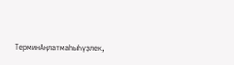ТерминАңлатмаһыҺүҙлек,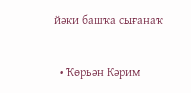йәки башҡа сығанаҡ


  • Ҡөрьән Кәрим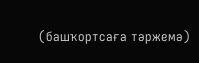(башҡортсаға тәржемә)